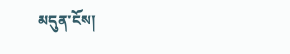མདུན་ངོས།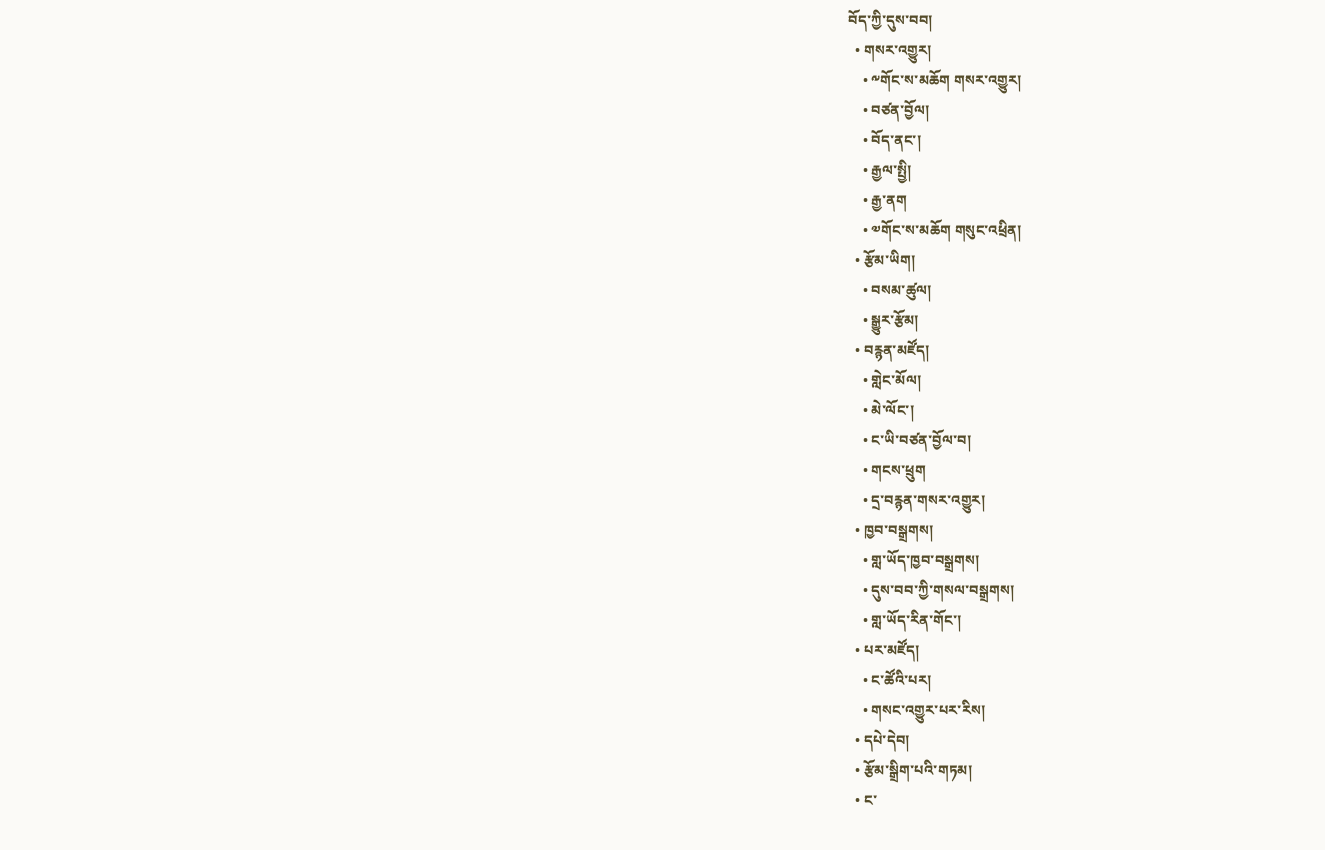བོད་ཀྱི་དུས་བབ།
  • གསར་འགྱུར།
    • ༸གོང་ས་མཆོག གསར་འགྱུར།
    • བཙན་བྱོལ།
    • བོད་ནང་།
    • རྒྱལ་སྤྱི།
    • རྒྱ་ནག
    • ༧གོང་ས་མཆོག གསུང་འཕྲིན།
  • རྩོམ་ཡིག།
    • བསམ་ཚུལ།
    • སྒྱུར་རྩོམ།
  • བརྙན་མཛོད།
    • གླེང་མོལ།
    • མེ་ལོང་།
    • ང་ཡི་བཙན་བྱོལ་བ།
    • གངས་ཕྲུག
    • དྲ་བརྙན་གསར་འགྱུར།
  • ཁྱབ་བསྒྲགས།
    • གླ་ཡོད་ཁྱབ་བསྒྲགས།
    • དུས་བབ་ཀྱི་གསལ་བསྒྲགས།
    • གླ་ཡོད་རིན་གོང་།
  • པར་མཛོད།
    • ང་ཚོའི་པར།
    • གསང་འགྱུར་པར་རིས།
  • དཔེ་དེབ།
  • རྩོམ་སྒྲིག་པའི་གཏམ།
  • ང་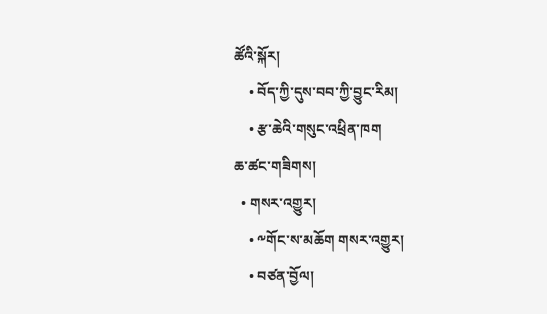ཚོའི་སྐོར།
    • བོད་ཀྱི་དུས་བབ་ཀྱི་བྱུང་རིམ།
    • རྩ་ཆེའི་གསུང་འཕྲིན་ཁག
ཆ་ཚང་གཟིགས།
  • གསར་འགྱུར།
    • ༸གོང་ས་མཆོག གསར་འགྱུར།
    • བཙན་བྱོལ།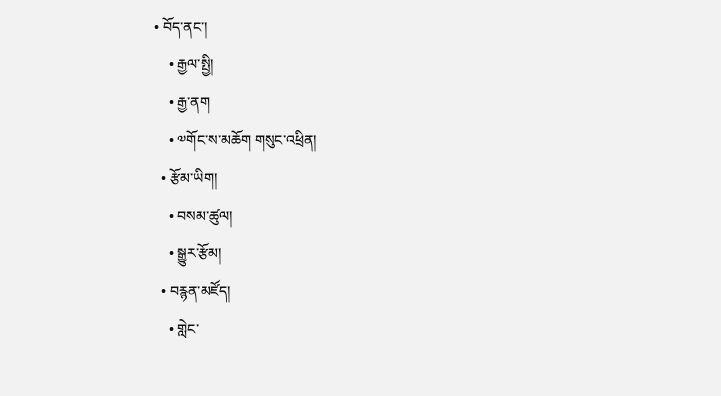• བོད་ནང་།
    • རྒྱལ་སྤྱི།
    • རྒྱ་ནག
    • ༧གོང་ས་མཆོག གསུང་འཕྲིན།
  • རྩོམ་ཡིག།
    • བསམ་ཚུལ།
    • སྒྱུར་རྩོམ།
  • བརྙན་མཛོད།
    • གླེང་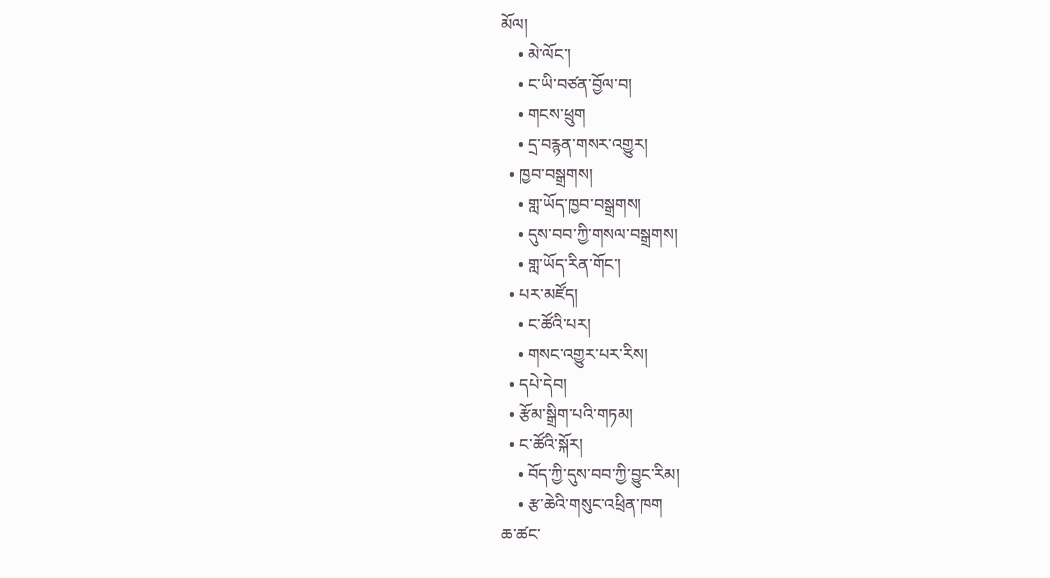མོལ།
    • མེ་ལོང་།
    • ང་ཡི་བཙན་བྱོལ་བ།
    • གངས་ཕྲུག
    • དྲ་བརྙན་གསར་འགྱུར།
  • ཁྱབ་བསྒྲགས།
    • གླ་ཡོད་ཁྱབ་བསྒྲགས།
    • དུས་བབ་ཀྱི་གསལ་བསྒྲགས།
    • གླ་ཡོད་རིན་གོང་།
  • པར་མཛོད།
    • ང་ཚོའི་པར།
    • གསང་འགྱུར་པར་རིས།
  • དཔེ་དེབ།
  • རྩོམ་སྒྲིག་པའི་གཏམ།
  • ང་ཚོའི་སྐོར།
    • བོད་ཀྱི་དུས་བབ་ཀྱི་བྱུང་རིམ།
    • རྩ་ཆེའི་གསུང་འཕྲིན་ཁག
ཆ་ཚང་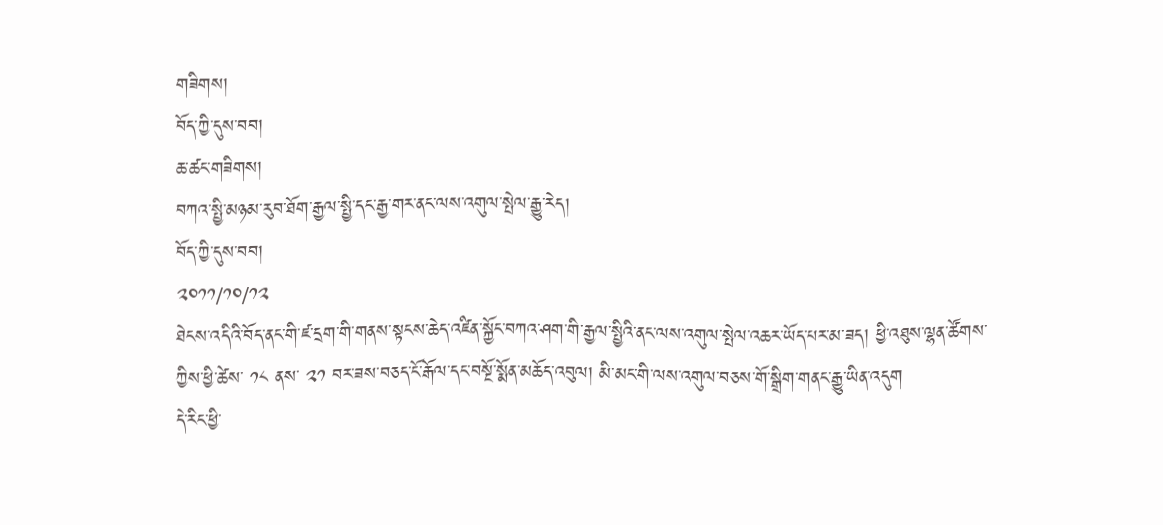གཟིགས།
བོད་ཀྱི་དུས་བབ།
ཆ་ཚང་གཟིགས།
བཀའ་སྤྱི་མཉམ་རུབ་ཐོག་རྒྱལ་སྤྱི་དང་རྒྱ་གར་ནང་ལས་འགུལ་སྤེལ་རྒྱུ་རེད།
བོད་ཀྱི་དུས་བབ།
༢༠༡༡/༡༠/༡༢
ཐེངས་འདིའི་བོད་ནང་གི་ཛ་དྲག་གི་གནས་སྟངས་ཆེད་འཛིན་སྐྱོང་བཀའ་ཤག་གི་རྒྱལ་སྤྱིའི་ནང་ལས་འགུལ་སྤེལ་འཆར་ཡོད་པར་མ་ཟད། ཕྱི་འཐུས་ལྷན་ཚོགས་ཀྱིས་ཕྱི་ཚེས་ ༡༨ ནས་ ༢༡ བར་ཟས་བཅད་ངོ་རྒོལ་དང་བསྔོ་སྨོན་མཆོད་འབུལ། མི་མང་གི་ལས་འགུལ་བཅས་གོ་སྒྲིག་གནང་རྒྱུ་ཡིན་འདུག
དེ་རིང་ཕྱི་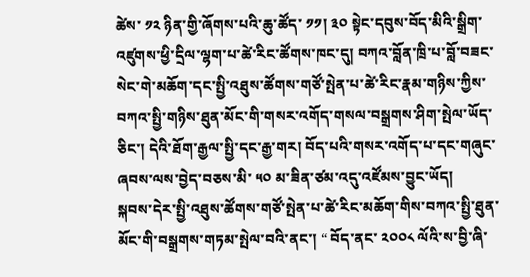ཚེས་ ༡༢ ཉིན་གྱི་ཞོགས་པའི་ཆུ་ཚོད་ ༡༡། ༣༠ སྟེང་དབུས་བོད་མིའི་སྒྲིག་འཛུགས་ཕྱི་དྲིལ་ལྷག་པ་ཚེ་རིང་ཚོགས་ཁང་དུ། བཀའ་བློན་ཁྲི་པ་བློ་བཟང་སེང་གེ་མཆོག་དང་སྤྱི་འཐུས་ཚོགས་གཙོ་སྤེན་པ་ཚེ་རིང་རྣམ་གཉིས་ཀྱིས་བཀའ་སྤྱི་གཉིས་ཐུན་མོང་གི་གསར་འགོད་གསལ་བསྒྲགས་ཤིག་སྤེལ་ཡོད་ཅིང་། དེའི་ཐོག་རྒྱལ་སྤྱི་དང་རྒྱ་གར། བོད་པའི་གསར་འགོད་པ་དང་གཞུང་ཞབས་ལས་བྱེད་བཅས་མི་ ༥༠ མ་ཟིན་ཙམ་འདུ་འཛོམས་བྱུང་ཡོད།
སྐབས་དེར་སྤྱི་འཐུས་ཚོགས་གཙོ་སྤེན་པ་ཚེ་རིང་མཆོག་གིས་བཀའ་སྤྱི་ཐུན་མོང་གི་བསྒྲགས་གཏམ་སྤེལ་བའི་ནང་། “ བོད་ནང་ ༢༠༠༨ ལོའི་ས་བྱི་ཞི་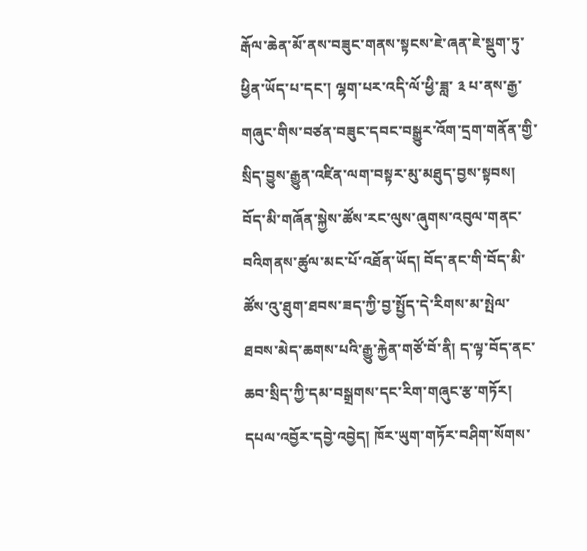རྒོལ་ཆེན་མོ་ནས་བཟུང་གནས་སྟངས་ཇེ་ཞན་ཇེ་སྡུག་ཏུ་ཕྱིན་ཡོད་པ་དང་། ལྷག་པར་འདི་ལོ་ཕྱི་ཟླ་ ༣ པ་ནས་རྒྱ་གཞུང་གིས་བཙན་བཟུང་དབང་བསྒྱུར་འོག་དྲག་གནོན་གྱི་སྲིད་བྱུས་རྒྱུན་འཛིན་ལག་བསྟར་མུ་མཐུད་བྱས་སྟབས། བོད་མི་གཞོན་སྐྱེས་ཚོས་རང་ལུས་ཞུགས་འབུལ་གནང་བའིགནས་ཚུལ་མང་པོ་འཐོན་ཡོད། བོད་ནང་གི་བོད་མི་ཚོས་འུ་ཐུག་ཐབས་ཟད་ཀྱི་བྱ་སྤྱོད་དེ་རིགས་མ་སྤེལ་ཐབས་མེད་ཆགས་པའི་རྒྱུ་རྐྱེན་གཙོ་བོ་ནི། ད་ལྟ་བོད་ནང་ཆབ་སྲིད་ཀྱི་དམ་བསྒྲགས་དང་རིག་གཞུང་རྩ་གཏོར། དཔལ་འབྱོར་དབྱེ་འབྱེད། ཁོར་ཡུག་གཏོར་བཤིག་སོགས་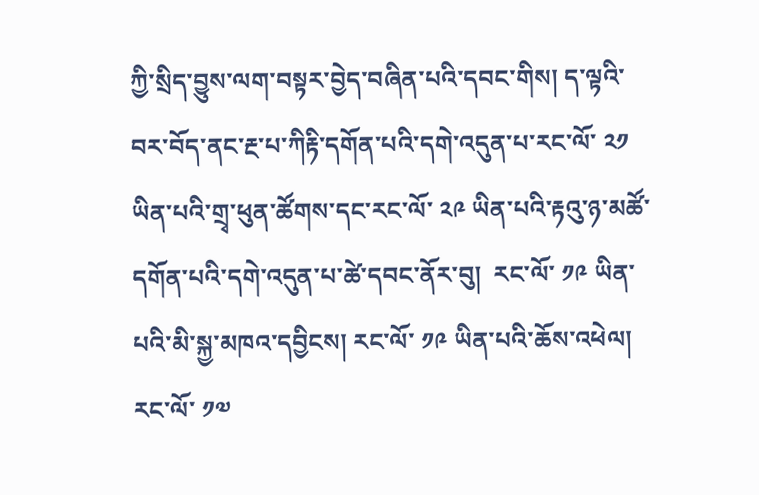ཀྱི་སྲིད་བྱུས་ལག་བསྟར་བྱེད་བཞིན་པའི་དབང་གིས། ད་ལྟའི་བར་བོད་ནང་རྔ་པ་ཀིརྟི་དགོན་པའི་དགེ་འདུན་པ་རང་ལོ་ ༢༡ ཡིན་པའི་གྲྭ་ཕུན་ཚོགས་དང་རང་ལོ་ ༢༩ ཡིན་པའི་རྟའུ་ཉ་མཚོ་དགོན་པའི་དགེ་འདུན་པ་ཚེ་དབང་ནོར་བུ།  རང་ལོ་ ༡༩ ཡིན་པའི་མི་སྐྱ་མཁའ་དབྱིངས། རང་ལོ་ ༡༩ ཡིན་པའི་ཆོས་འཕེལ།  རང་ལོ་ ༡༧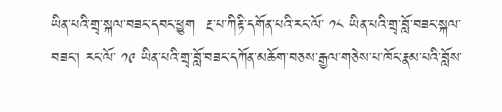ཡིན་པའི་གྲྭ་སྐལ་བཟང་དབང་ཕྱུག  རྔ་པ་ཀིརྟི་དགོན་པའི་རང་ལོ་ ༡༨ ཡིན་པའི་གྲྭ་བློ་བཟང་སྐལ་བཟང་། རང་ལོ་ ༡༩ ཡིན་པའི་གྲྭ་བློ་བཟང་དཀོན་མཆོག་བཅས་རྒྱལ་གཅེས་པ་ཁོང་རྣམ་པའི་བློས་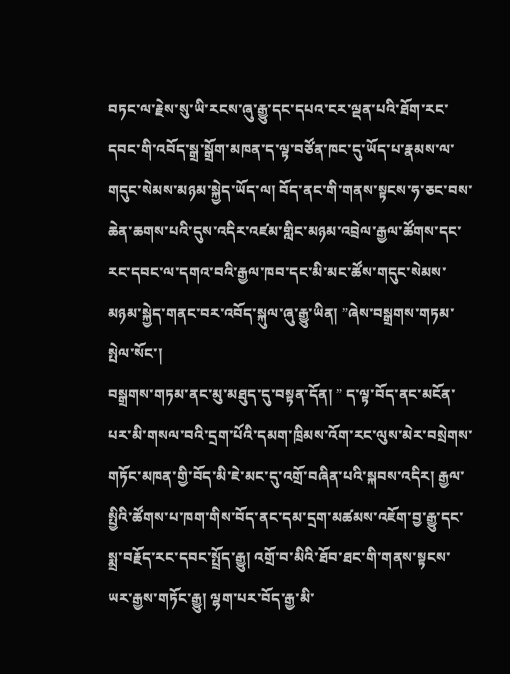བཏང་ལ་རྗེས་སུ་ཡི་རངས་ཞུ་རྒྱུ་དང་དཔའ་ངར་ལྡན་པའི་ཐོག་རང་དབང་གི་འབོད་སྒྲ་སྒྲོག་མཁན་ད་ལྟ་བཙོན་ཁང་དུ་ཡོད་པ་རྣམས་ལ་གདུང་སེམས་མཉམ་སྐྱེད་ཡོད་ལ། བོད་ནང་གི་གནས་སྟངས་ཧ་ཅང་བས་ཆེན་ཆགས་པའི་དུས་འདིར་འཛམ་གླིང་མཉམ་འབྲེལ་རྒྱལ་ཚོགས་དང་རང་དབང་ལ་དགའ་བའི་རྒྱལ་ཁབ་དང་མི་མང་ཚོས་གདུང་སེམས་མཉམ་སྐྱེད་གནང་བར་འབོད་སྐུལ་ཞུ་རྒྱུ་ཡིན། ”ཞེས་བསྒྲགས་གཏམ་སྤེལ་སོང་།
བསྒྲགས་གཏམ་ནང་མུ་མཐུད་དུ་བསྟན་དོན། ” ད་ལྟ་བོད་ནང་མངོན་པར་མི་གསལ་བའི་དྲག་པོའི་དམག་ཁྲིམས་འོག་རང་ལུས་མེར་བསྲེགས་གཏོང་མཁན་གྱི་བོད་མི་ཇེ་མང་དུ་འགྲོ་བཞིན་པའི་སྐབས་འདིར། རྒྱལ་སྤྱིའི་ཚོགས་པ་ཁག་གིས་བོད་ནང་དམ་དྲག་མཚམས་འཇོག་བྱ་རྒྱུ་དང་སྨྲ་བརྗོད་རང་དབང་སྤྲོད་རྒྱུ། འགྲོ་བ་མིའི་ཐོབ་ཐང་གི་གནས་སྟངས་ཡར་རྒྱས་གཏོང་རྒྱུ། ལྷག་པར་བོད་རྒྱ་མི་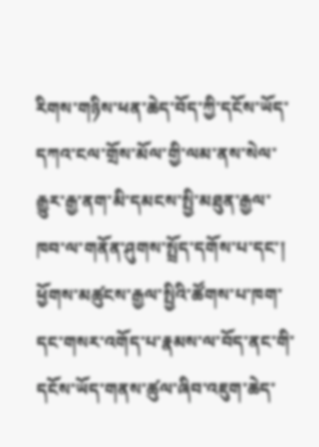རིགས་གཉིས་ཕན་ཆེད་བོད་ཀྱི་དངོས་ཡོད་དཀའ་ངལ་གྲོས་མོལ་གྱི་ལམ་ནས་སེལ་རྒྱུར་རྒྱ་ནག་མི་དམངས་སྤྱི་མཐུན་རྒྱལ་ཁབ་ལ་གནོན་ཤུགས་སྤྲོད་དགོས་པ་དང་། ཕྱོགས་མཚུངས་རྒྱལ་སྤྱིའི་ཚོགས་པ་ཁག་དང་གསར་འགོད་པ་རྣམས་ལ་བོད་ནང་གི་དངོས་ཡོད་གནས་ཚུལ་ཞིབ་འཇུག་ཆེད་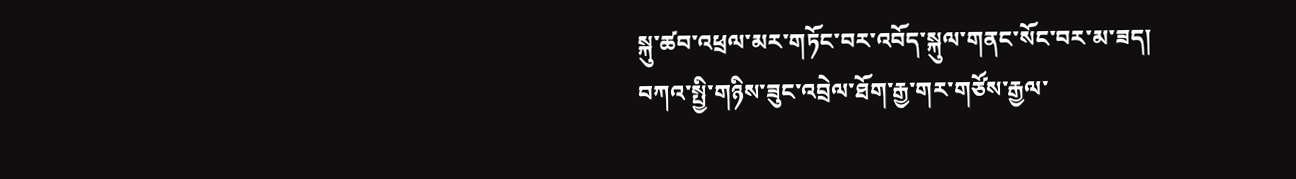སྐུ་ཚབ་འཕྲལ་མར་གཏོང་བར་འབོད་སྐུལ་གནང་སོང་བར་མ་ཟད། བཀའ་སྤྱི་གཉིས་ཟུང་འབྲེལ་ཐོག་རྒྱ་གར་གཙོས་རྒྱལ་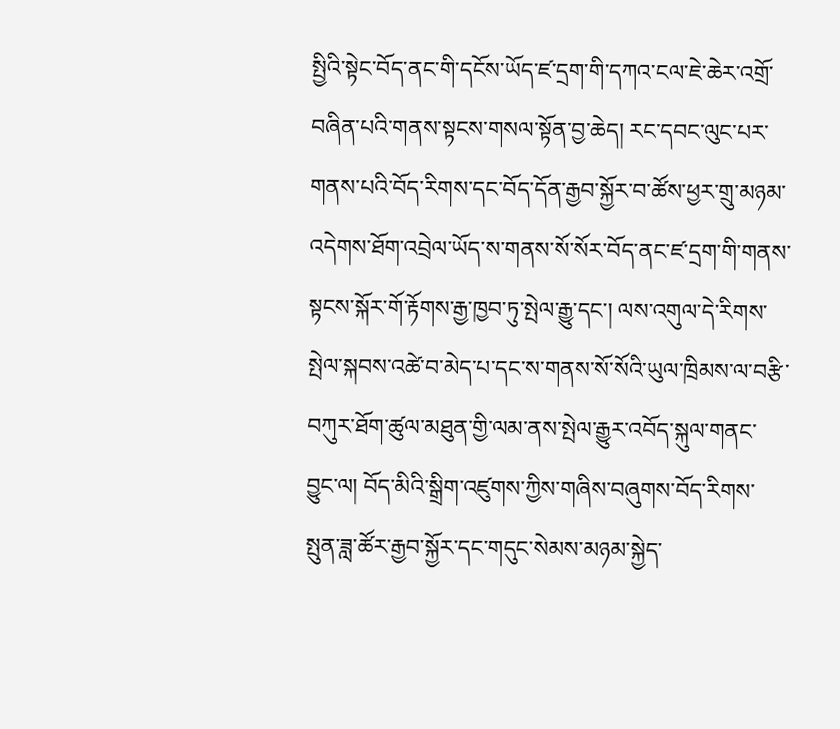སྤྱིའི་སྟེང་བོད་ནང་གི་དངོས་ཡོད་ཛ་དྲག་གི་དཀའ་ངལ་ཇེ་ཆེར་འགྲོ་བཞིན་པའི་གནས་སྟངས་གསལ་སྟོན་བྱ་ཆེད། རང་དབང་ལུང་པར་གནས་པའི་བོད་རིགས་དང་བོད་དོན་རྒྱབ་སྐྱོར་བ་ཚོས་ཕྱར་གྲུ་མཉམ་འདེགས་ཐོག་འབྲེལ་ཡོད་ས་གནས་སོ་སོར་བོད་ནང་ཛ་དྲག་གི་གནས་སྟངས་སྐོར་གོ་རྟོགས་རྒྱ་ཁྱབ་ཏུ་སྤེལ་རྒྱུ་དང་། ལས་འགུལ་དེ་རིགས་སྤེལ་སྐབས་འཚེ་བ་མེད་པ་དང་ས་གནས་སོ་སོའི་ཡུལ་ཁྲིམས་ལ་བརྩི་བཀུར་ཐོག་ཚུལ་མཐུན་གྱི་ལམ་ནས་སྤེལ་རྒྱུར་འབོད་སྐུལ་གནང་བྱུང་ལ། བོད་མིའི་སྒྲིག་འཛུགས་ཀྱིས་གཞིས་བཞུགས་བོད་རིགས་སྤུན་ཟླ་ཚོར་རྒྱབ་སྐྱོར་དང་གདུང་སེམས་མཉམ་སྐྱེད་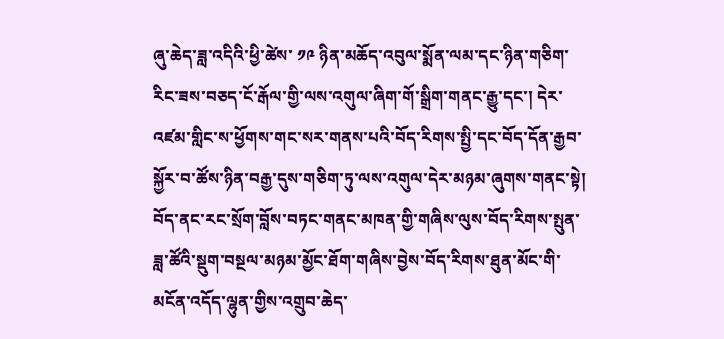ཞུ་ཆེད་ཟླ་འདིའི་ཕྱི་ཚེས་ ༡༩ ཉིན་མཆོད་འབུལ་སྨོན་ལམ་དང་ཉིན་གཅིག་རིང་ཟས་བཅད་ངོ་རྒོལ་གྱི་ལས་འགུལ་ཞིག་གོ་སྒྲིག་གནང་རྒྱུ་དང་། དེར་འཛམ་གླིང་ས་ཕྱོགས་གང་སར་གནས་པའི་བོད་རིགས་སྤྱི་དང་བོད་དོན་རྒྱབ་སྐྱོར་བ་ཚོས་ཉིན་བརྒྱ་དུས་གཅིག་ཏུ་ལས་འགུལ་དེར་མཉམ་ཞུགས་གནང་སྟེ། བོད་ནང་རང་སྲོག་བློས་བཏང་གནང་མཁན་གྱི་གཞིས་ལུས་བོད་རིགས་སྤུན་ཟླ་ཚོའི་སྡུག་བསྔལ་མཉམ་མྱོང་ཐོག་གཞིས་བྱེས་བོད་རིགས་ཐུན་མོང་གི་མངོན་འདོད་ལྷུན་གྱིས་འགྲུབ་ཆེད་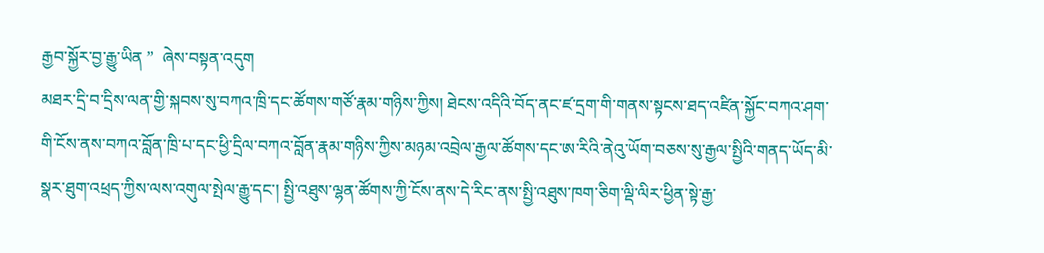རྒྱབ་སྐྱོར་བྱ་རྒྱུ་ཡིན ”  ཞེས་བསྟན་འདུག
མཐར་དྲི་བ་དྲིས་ལན་གྱི་སྐབས་སུ་བཀའ་ཁྲི་དང་ཚོགས་གཙོ་རྣམ་གཉིས་ཀྱིས། ཐེངས་འདིའི་བོད་ནང་ཛ་དྲག་གི་གནས་སྟངས་ཐད་འཛིན་སྐྱོང་བཀའ་ཤག་གི་ངོས་ནས་བཀའ་བློན་ཁྲི་པ་དང་ཕྱི་དྲིལ་བཀའ་བློན་རྣམ་གཉིས་ཀྱིས་མཉམ་འབྲེལ་རྒྱལ་ཚོགས་དང་ཨ་རིའི་ནེའུ་ཡོག་བཅས་སུ་རྒྱལ་སྤྱིའི་གནད་ཡོད་མི་སྣར་ཐུག་འཕྲད་ཀྱིས་ལས་འགུལ་སྤེལ་རྒྱུ་དང་། སྤྱི་འཐུས་ལྷན་ཚོགས་ཀྱི་ངོས་ནས་དེ་རིང་ནས་སྤྱི་འཐུས་ཁག་ཅིག་ལྡི་ལིར་ཕྱིན་སྟེ་རྒྱ་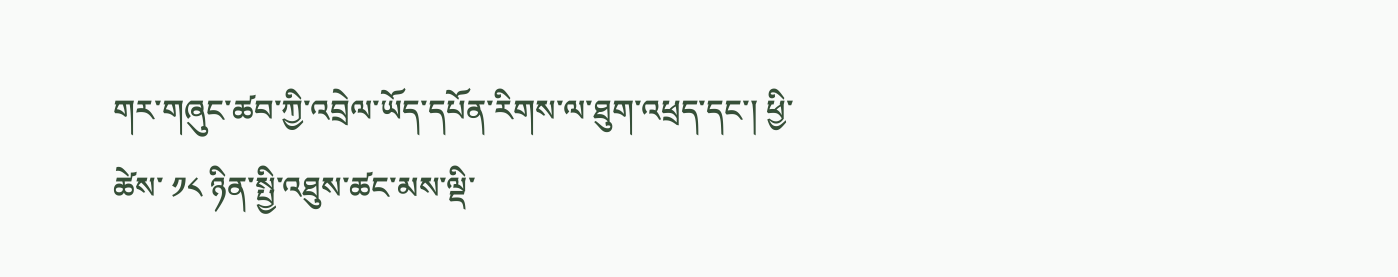གར་གཞུང་ཚབ་ཀྱི་འབྲེལ་ཡོད་དཔོན་རིགས་ལ་ཐུག་འཕྲད་དང་། ཕྱི་ཚེས་ ༡༨ ཉིན་སྤྱི་འཐུས་ཚང་མས་ལྡི་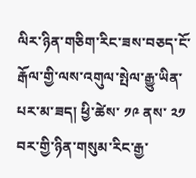ལིར་ཉིན་གཅིག་རིང་ཟས་བཅད་ངོ་རྒོལ་གྱི་ལས་འགུལ་སྤེལ་རྒྱུ་ཡིན་པར་མ་ཟད། ཕྱི་ཚེས་ ༡༩ ནས་ ༢༡ བར་གྱི་ཉིན་གསུམ་རིང་རྒྱ་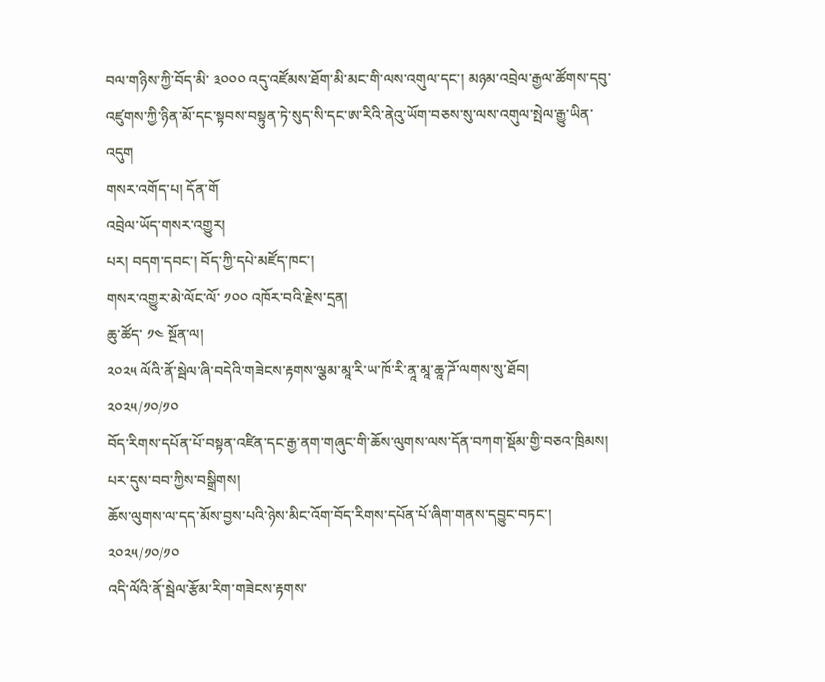བལ་གཉིས་ཀྱི་བོད་མི་ ༣༠༠༠ འདུ་འཛོམས་ཐོག་མི་མང་གི་ལས་འགུལ་དང་། མཉམ་འབྲེལ་རྒྱལ་ཚོགས་དབུ་འཛུགས་ཀྱི་ཉིན་མོ་དང་སྟབས་བསྟུན་ཏེ་སུད་སི་དང་ཨ་རིའི་ནེའུ་ཡོག་བཅས་སུ་ལས་འགུལ་སྤེལ་རྒྱུ་ཡིན་འདུག
གསར་འགོད་པ། དོན་གོ
འབྲེལ་ཡོད་གསར་འགྱུར།
པར། བདག་དབང་། བོད་ཀྱི་དཔེ་མཛོད་ཁང་།
གསར་འགྱུར་མེ་ལོང་ལོ་ ༡༠༠ འཁོར་བའི་རྗེས་དྲན།
ཆུ་ཚོད་ ༡༤ སྔོན་ལ།
༢༠༢༥ ལོའི་ནོ་སྦེལ་ཞི་བདེའི་གཟེངས་རྟགས་ལྕམ་མཱ་རི་ཡ་ཁོ་རི་ནཱ་མཱ་ཆཱ་ཌོ་ལགས་སུ་ཐོབ།
༢༠༢༥/༡༠/༡༠
བོད་རིགས་དཔོན་པོ་བསྟན་འཛིན་དང་རྒྱ་ནག་གཞུང་གི་ཆོས་ལུགས་ལས་དོན་བཀག་སྡོམ་གྱི་བཅའ་ཁྲིམས། པར་དུས་བབ་ཀྱིས་བསྒྲིགས།
ཆོས་ལུགས་ལ་དད་མོས་བྱས་པའི་ཉེས་མིང་འོག་བོད་རིགས་དཔོན་པོ་ཞིག་གནས་དབྱུང་བཏང་།
༢༠༢༥/༡༠/༡༠
འདི་ལོའི་ནོ་སྦེལ་རྩོམ་རིག་གཟེངས་རྟགས་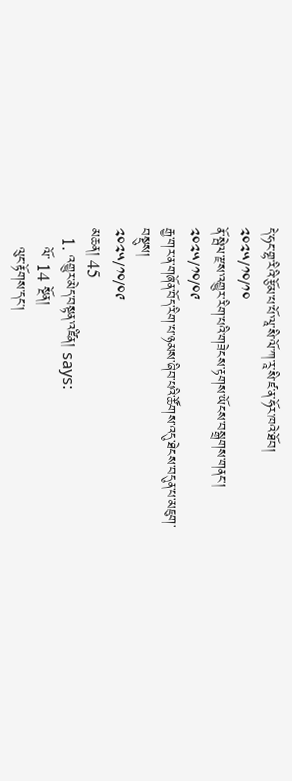དེ་ཧང་གྷ་རིའི་རྩོམ་པ་པོ་ལཱ་སི་ལོ་ཀ་རཱ་སི་ཛ་ན་ཧོར་ཁའེ་ཐོབ།
༢༠༢༥/༡༠/༡༠
ནོ་སྦེལ་རྫས་འགྱུར་རིག་པའི་གཟེངས་རྟགས་ཡོངས་བསྒྲགས་གནང་།
༢༠༢༥/༡༠/༠༩
རྒྱ་གར་ན་གཞོན་བོད་རིག་པ་ཉམས་ཞིབ་པའི་ཚོགས་འདུ་ཐེངས་བདུན་པ་མཇུག་བསྡུས།
༢༠༢༥/༡༠/༠༩
མཆན། 45
  1. འགྱུར་མེད་བསྟན་འཛིན། says:
    ལོ་ 14 སྔོན།
    ལུང་རྟོགས་དང།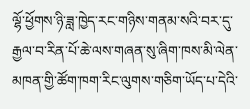ལྷོ་ཕྱོགས་ཉི་ཟླ་ཁྱེད་རང་གཉིས་གནམ་སའི་བར་དུ་རྒྱལ་བ་རིན་པོ་ཆེ་ལས་གཞན་སུ་ཞིག་ཁས་མི་ལེན་མཁན་གྱི་ཚོག་ཁག་རིང་ལུགས་གཅིག་ཡོད་པ་དེའི་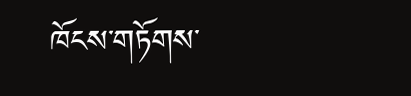ཁོངས་གཏོགས་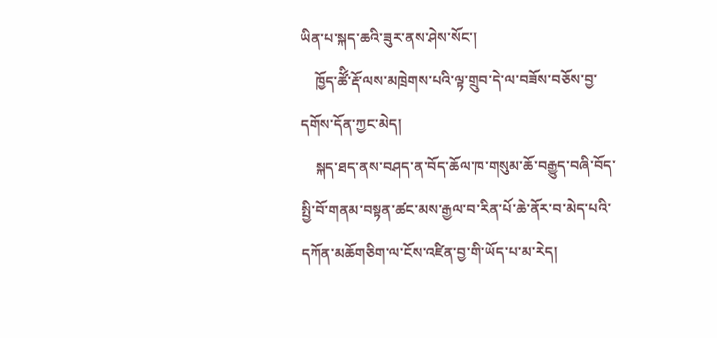ཡིན་པ་སྐད་ཆའི་ཟུར་ནས་ཤེས་སོང་།
    ཁྱོད་ཚོི་རྡོ་ལས་མཁྲེགས་པའི་ལྟ་གྲུབ་དེ་ལ་བཟོས་བཅོས་བྱ་དགོས་དོན་ཀྱང་མེད།
    སྐད་ཐད་ནས་བཤད་ན་བོད་ཆོལ་ཁ་གསུམ་ཆོ་བརྒྱུད་བཞི་བོད་སྤྱི་བོ་གནམ་བསྟན་ཚང་མས་རྒྱལ་བ་རིན་པོ་ཆེ་ནོར་བ་མེད་པའི་དཀོན་མཆོགཅིག་ལ་ངོས་འཛིན་བྱ་གི་ཡོད་པ་མ་རེད།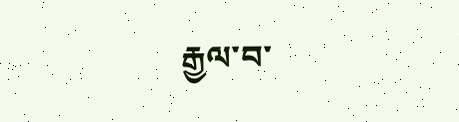རྒྱལ་བ་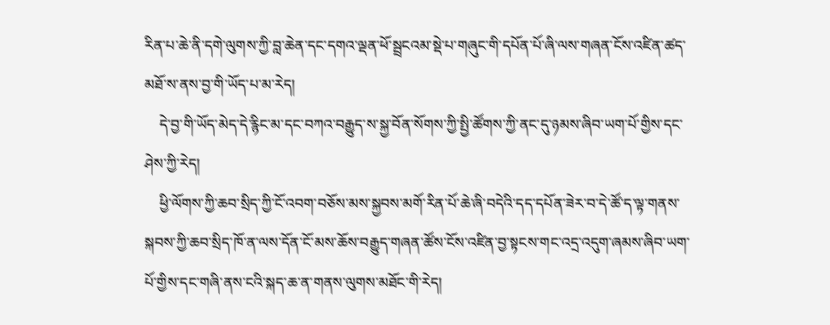རིན་པ་ཆེ་ནི་དགེ་ལུགས་ཀྱི་བླ་ཆེན་དང་དགའ་ལྡན་ཕོ་སྦྲངའམ་སྡེ་པ་གཞུང་གི་དཔོན་པོ་ཞི་ལས་གཞན་ངོས་འཛིན་ཚད་མཐོ་ས་ནས་བྱ་གི་ཡོད་པ་མ་རེད།
    དེ་བྱ་གི་ཡོད་མེད་དེ་རྙིང་མ་དང་བཀའ་བརྒྱུད་ས་སྐྱ་བོན་སོགས་ཀྱི་སྤྱི་ཚོགས་ཀྱི་ནང་དུ་ཉམས་ཞིབ་ཡག་པོ་གྱིས་དང་ཤེས་ཀྱི་རེད།
    ཕྱི་ལོགས་ཀྱི་ཆབ་སྲིད་ཀྱི་ངོ་འབག་བཅོས་མས་སྐྱབས་མགོ་རིན་པོ་ཆེ་ཞི་བདེའི་དད་དཔོན་ཟེར་བ་དེ་ཚོ་ད་ལྟ་གནས་སྐབས་ཀྱི་ཆབ་སྲིད་ཁོ་ན་ལས་དོན་ངོ་མས་ཆོས་བརྒྱུད་གཞན་ཚོས་ངོས་འཛིན་བྱ་སྟངས་གང་འདྲ་འདུག་ཞམས་ཞིབ་ཡག་པོ་གྱིས་དང་གཞི་ནས་ངའི་སྐད་ཆ་ན་གནས་ལུགས་མཐོང་གི་རེད།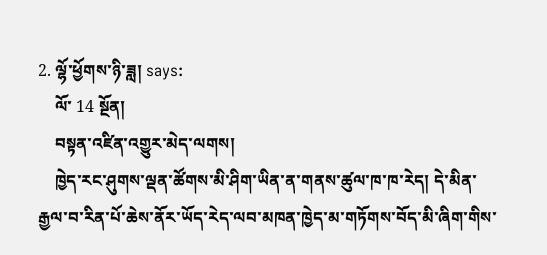2. ལྷོ་ཕྱོགས་ཉི་ཟླ། says:
    ལོ་ 14 སྔོན།
    བསྟན་འཛིན་འགྱུར་མེད་ལགས།
    ཁྱེད་རང་ཤུགས་ལྡན་ཚོགས་མི་ཤིག་ཡིན་ན་གནས་ཚུལ་ཁ་ཁ་རེད། དེ་མིན་རྒྱལ་བ་རིན་པོ་ཆེས་ནོར་ཡོད་རེད་ལབ་མཁན་ཁྱེད་མ་གཏོགས་བོད་མི་ཞིག་གིས་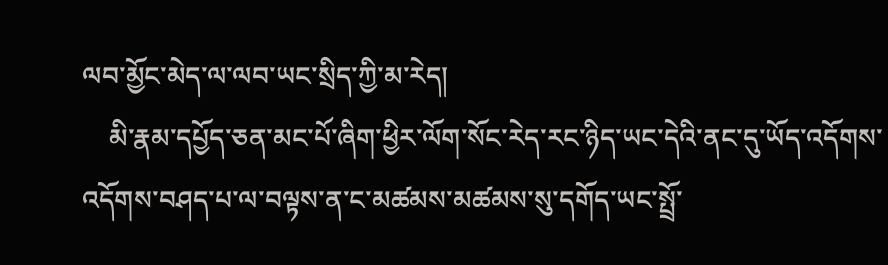ལབ་མྱོང་མེད་ལ་ལབ་ཡང་སྲིད་ཀྱི་མ་རེད།
    མི་རྣམ་དཔྱོད་ཅན་མང་པོ་ཞིག་ཕྱིར་ལོག་སོང་རེད་རང་ཉིད་ཡང་དེའི་ནང་དུ་ཡོད་འདོགས་འདོགས་བཤད་པ་ལ་བལྟས་ན་ང་མཚམས་མཚམས་སུ་དགོད་ཡང་སྤྲོ་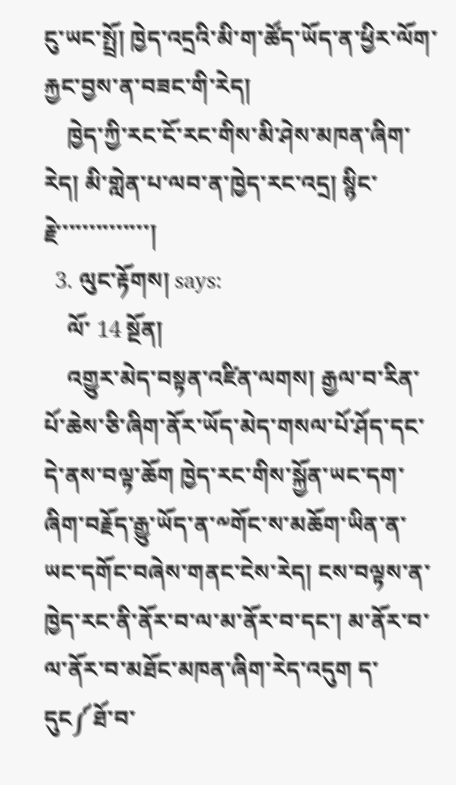ངུ་ཡང་སྤྲོ། ཁྱེད་འདྲའི་མི་ག་ཚོད་ཡོད་ན་ཕྱིར་ལོག་རྐྱང་བྱས་ན་བཟང་གི་རེད།
    ཁྱེད་ཀྱི་རང་ངོ་རང་གིས་མི་ཤེས་མཁན་ཞིག་རེད། མི་གླེན་པ་ལབ་ན་ཁྱེད་རང་འདྲ། སྙིང་རྗེ་་་་་་་་་་་་་་།
  3. ལུང་རྟོགས། says:
    ལོ་ 14 སྔོན།
    འགྱུར་མེད་བསྟན་འཛིན་ལགས། རྒྱལ་བ་རིན་པོ་ཆེས་ཅི་ཞིག་ནོར་ཡོད་མེད་གསལ་པོ་ཤོད་དང་དེ་ནས་བལྟ་ཆོག ཁྱེད་རང་གིས་སྐྱོན་ཡང་དག་ཞིག་བརྗོད་རྒྱུ་ཡོད་ན་༸གོང་ས་མཆོག་ཡིན་ན་ཡང་དགོང་བཞེས་གནང་ངེས་རེད། ངས་བལྟས་ན་ཁྱེད་རང་ནི་ནོར་བ་ལ་མ་ནོར་བ་དང་། མ་ནོར་བ་ལ་ནོར་བ་མཐོང་མཁན་ཞིག་རེད་འདུག ད་དུང༼ཐོ་བ་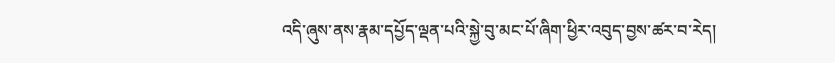འདི་ཞུས་ནས་རྣམ་དཔྱོད་ལྡན་པའི་སྐྱེ་བུ་མང་པོ་ཞིག་ཕྱིར་འབུད་བྱས་ཚར་བ་རེད།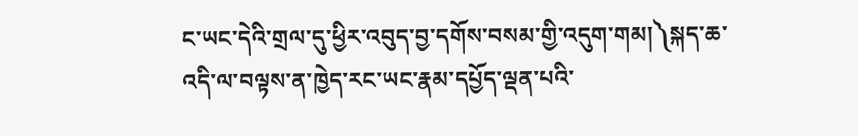ང་ཡང་དེའི་གྲལ་དུ་ཕྱིར་འབུད་བྱ་དགོས་བསམ་གྱི་འདུག་གམ།༽སྐད་ཆ་འདི་ལ་བལྟས་ན་ཁྱེད་རང་ཡང་རྣམ་དཔྱོད་ལྡན་པའི་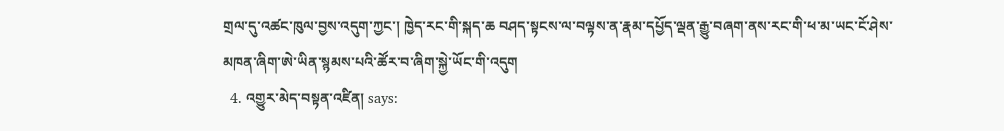གྲལ་དུ་འཚང་ཁུལ་བྱས་འདུག་ཀྱང་། ཁྱེད་རང་གི་སྐད་ཆ བཤད་སྟངས་ལ་བལྟས་ན་རྣམ་དཔྱོད་ལྡན་རྒྱུ་བཞག་ནས་རང་གི་ཕ་མ་ཡང་ངོ་ཤེས་མཁན་ཞིག་ཨེ་ཡིན་སྙམས་པའི་ཚོར་བ་ཞིག་སྐྱེ་ཡོང་གི་འདུག
  4. འགྱུར་མེད་བསྟན་འཛིན། says: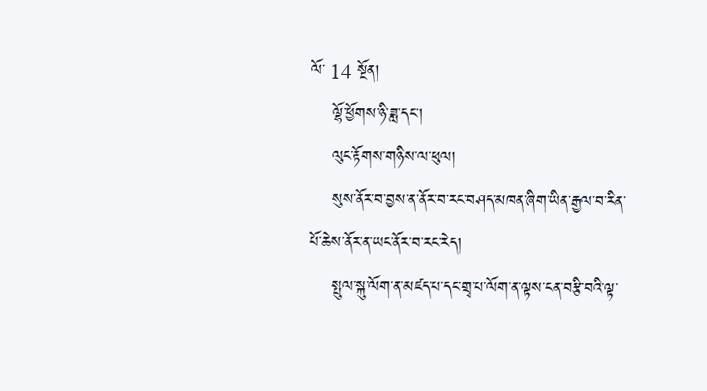ལོ་ 14 སྔོན།
    ལྷོ་ཕྱོགས་ཉི་ཟླ་དང་།
    ལུང་རྟོགས་གཉིས་ལ་ཕུལ།
    སུས་ནོར་བ་བྱས་ན་ནོར་བ་རང་བཤད་མཁན་ཞིག་ཡིན་རྒྱལ་བ་རིན་པོ་ཆེས་ནོར་ན་ཡང་ནོར་བ་རང་རེད།
    སྤུལ་སྐུ་ལོག་ན་མཛད་པ་དང་གྲྭ་པ་ལོག་ན་ལྟས་ངན་བརྩི་བའི་ལྟ་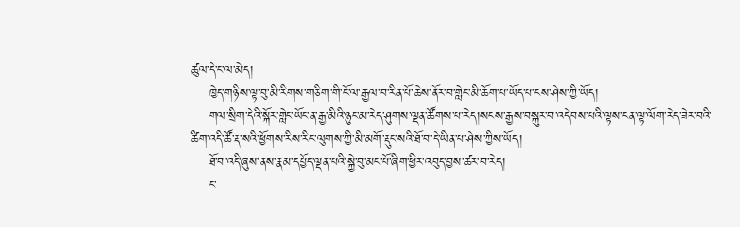ཚུལ་དེ་ང་ལ་མེད།
    ཁྱེད་གཉིས་ལྟ་བུ་མི་རིགས་གཅིག་གི་ངོ་ལ་རྒྱལ་བ་རིན་པོ་ཆེས་ནོར་བ་གླེང་མི་ཆོག་པ་ཡོད་པ་ངས་ཤེས་ཀྱི་ཡོད།
    གལ་སྲིག་དེའི་སྐོར་གླེང་ཡོང་ན་རྒྱ་མིའི་ཉུང་མ་རེད་ཤུགས་ལྡན་ཚོགས་པ་རེད།སངས་རྒྱས་བསྐུར་བ་འདེབས་པའི་ལྟས་ངན་ལྟ་ལོག་རེད་ཟེར་བའི་ཚིག་འདི་ཚོ་རྡ་སའི་ཕྱོགས་རིས་རིང་ལུགས་ཀྱི་མི་མགོ་རྡུང་སའི་ཐོ་བ་དེ་ཡིན་པ་ཤེས་ཀྱིས་ཡོད།
    ཐོ་བ་འདི་ཞུས་ནས་རྣམ་དཔྱོད་ལྡན་པའི་སྐྱེ་བུ་མང་པོ་ཞིག་ཕྱིར་འབུད་བྱས་ཚར་བ་རེད།
    ང་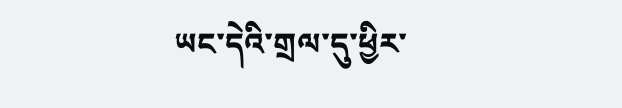ཡང་དེའི་གྲལ་དུ་ཕྱིར་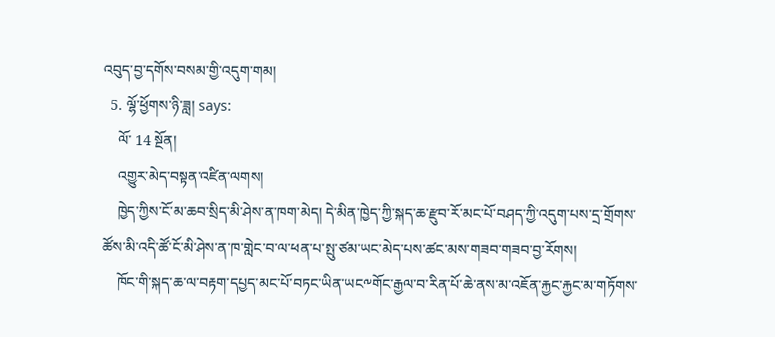འབུད་བྱ་དགོས་བསམ་གྱི་འདུག་གམ།
  5. ལྷོ་ཕྱོགས་ཉི་ཟླ། says:
    ལོ་ 14 སྔོན།
    འགྱུར་མེད་བསྟན་འཛིན་ལགས།
    ཁྱེད་ཀྱིས་ངོ་མ་ཆབ་སྲིད་མི་ཤེས་ན་ཁག་མེད། དེ་མིན་ཁྱེད་ཀྱི་སྐད་ཆ་རྫུབ་རོ་མང་པོ་བཤད་ཀྱི་འདུག་པས་དྲ་གྲོགས་ཚོས་མི་འདི་ཚོ་ངོ་མི་ཤེས་ན་ཁ་གླེང་བ་ལ་ཕན་པ་སྤུ་ཙམ་ཡང་མེད་པས་ཚང་མས་གཟབ་གཟབ་བྱ་རོགས།
    ཁོང་གི་སྐད་ཆ་ལ་བརྟག་དཔྱད་མང་པོ་བཏང་ཡིན་ཡང༸གོང་རྒྱལ་བ་རིན་པོ་ཆེ་ནས་མ་འཇོན་རྐྱང་རྐྱང་མ་གཏོགས་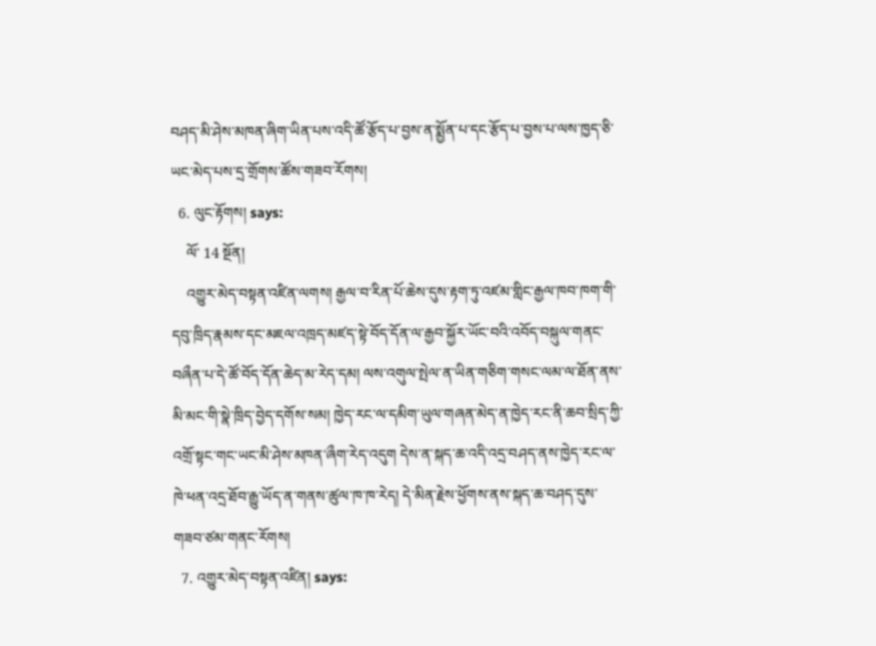བཤད་མི་ཤེས་མཁན་ཞིག་ཡིན་པས་འདི་ཚོ་རྩོད་པ་བྱས་ན་སྨྱོན་པ་དང་རྩོད་པ་བྱས་པ་ལས་ཁྱད་ཅི་ཡང་མེད་པས་དྲ་གྲོགས་ཚོས་གཟབ་རོགས།
  6. ལུང་རྟོགས། says:
    ལོ་ 14 སྔོན།
    འགྱུར་མེད་བསྟན་འཛིན་ལགས། རྒྱལ་བ་རིན་པོ་ཆེས་དུས་རྟག་ཏུ་འཛམ་གླིང་རྒྱལ་ཁབ་ཁག་གི་དབུ་ཁྲིད་རྣམས་དང་མཇལ་འཁྲད་མཛད་སྟེ་བོད་དོན་ལ་རྒྱབ་སྐྱོར་ཡོང་བའི་འབོད་བསྐུལ་གནང་བཞྀན་པ་དེ་ཚོ་བོད་དོན་ཆེད་མ་རེད་དམ། ལས་འགུལ་སྤེལ་ན་ཡིན་གཅིག་གསང་ལམ་ལ་ཐོན་ནས་མི་མང་གི་སྣེ་ཁྲིད་བྱེད་དགོས་སམ། ཁྱེད་རང་ལ་དམིག་ཡུལ་གཞན་མེད་ན་ཁྱེད་རང་ནི་ཆབ་སྲིད་ཀྱི་འགྲོ་སྟང་གང་ཡང་མི་ཤེས་མཁན་ཞྀག་རེད་འདུག དེས་ན་སྐད་ཆ་འདི་འདྲ་བཤད་ནས་ཁྱེད་རང་ལ་ཁེ་ཕན་འདྲ་ཐོབ་རྒྱུ་ཡོད་ན་གནས་ཚུལ་ཁ་ཁ་རེད། དེ་མིན་རྗེས་ཕྱོགས་ནས་སྐད་ཆ་བཤད་དུས་གཟབ་ཙམ་གནང་རོགས།
  7. འགྱུར་མེད་བསྟན་འཛིན། says: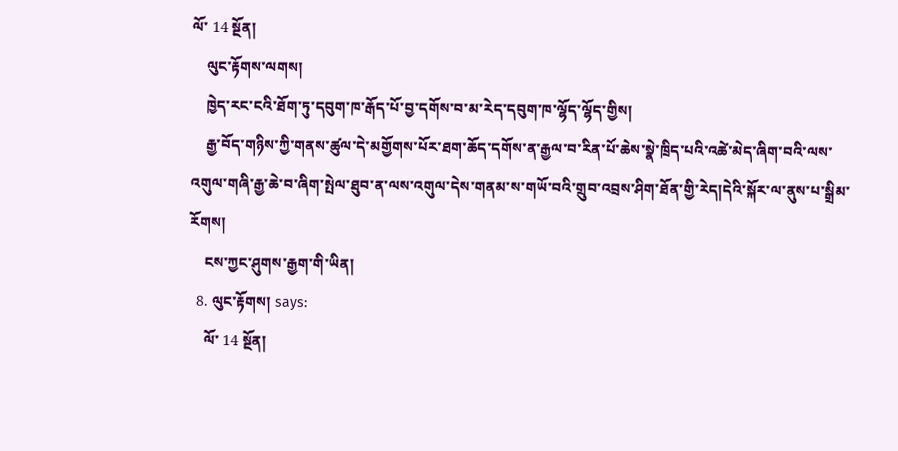ལོ་ 14 སྔོན།
    ལུང་རྟོགས་ལགས།
    ཁྱེད་རང་ངའི་ཐོག་ཏུ་དབུག་ཁ་རྒོད་པོ་བྱ་དགོས་བ་མ་རེད་དབུག་ཁ་ལྷོད་ལྷོད་གྱིས།
    རྒྱ་བོད་གཉིས་ཀྱི་གནས་ཚུལ་དེ་མགྱོགས་པོར་ཐག་ཆོད་དགོས་ན་རྒྱལ་བ་རིན་པོ་ཆེས་སྣེ་ཁྲིད་པའི་འཚེ་མེད་ཞིག་བའི་ལས་འགུལ་གཞི་རྒྱ་ཆེ་བ་ཞིག་སྤེལ་ཐུབ་ན་ལས་འགུལ་དེས་གནམ་ས་གཡོ་བའི་གྲུབ་འབྲས་ཤིག་ཐོན་གྱི་རེད།དེའི་སྐོར་ལ་ནུས་པ་སྒྲིམ་རོགས།
    ངས་ཀྱང་ཤུགས་རྒྱག་གི་ཡིན།
  8. ལུང་རྟོགས། says:
    ལོ་ 14 སྔོན།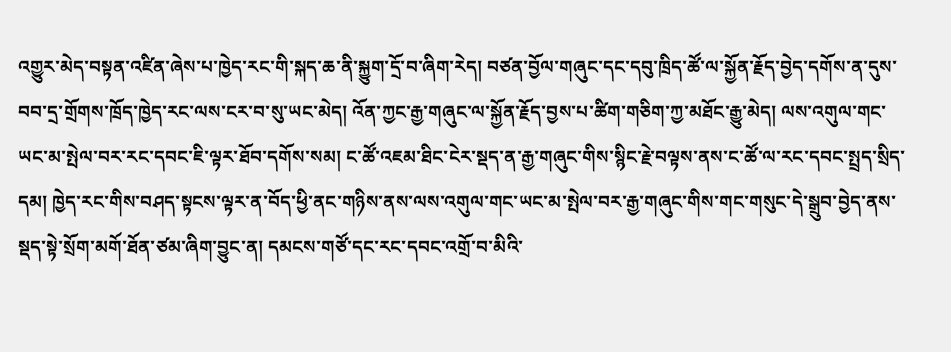འགྱུར་མེད་བསྟན་འཛིན་ཞེས་པ་ཁྱེད་རང་གི་སྐད་ཆ་ནི་སྐྱུག་དྲོ་བ་ཞིག་རེད། བཙན་བྱོལ་གཞུང་དང་དབུ་ཁྲིད་ཚོ་ལ་སྐྱོན་རྗོད་བྱེད་དགོས་ན་དུས་བབ་དྲ་གྲོགས་ཁྲོད་ཁྱེད་རང་ལས་ངར་བ་སུ་ཡང་མེད། འོན་ཀྱང་རྒྱ་གཞུང་ལ་སྐྱོན་རྗོད་བྱས་པ་ཚིག་གཅིག་ཀྱ་མཐོང་རྒྱུ་མེད། ལས་འགུལ་གང་ཡང་མ་སྤེལ་བར་རང་དབང་ཇི་ལྟར་ཐོབ་དགོས་སམ། ང་ཚོ་འཇམ་ཐིང་ངེར་སྡད་ན་རྒྱ་གཞུང་གིས་སྙིང་རྗེ་བལྟས་ནས་ང་ཚོ་ལ་རང་དབང་སྤྲད་སྲིད་དམ། ཁྱེད་རང་གིས་བཤད་སྟངས་ལྟར་ན་བོད་ཕྱི་ནང་གཉིས་ནས་ལས་འགུལ་གང་ཡང་མ་སྤེལ་བར་རྒྱ་གཞུང་གིས་གང་གསུང་དེ་སྒྲུབ་བྱེད་ནས་སྡད་སྟེ་སྲོག་མགོ་ཐོན་ཙམ་ཞིག་བྱུང་ན། དམངས་གཙོ་དང་རང་དབང་འགྲོ་བ་མིའི་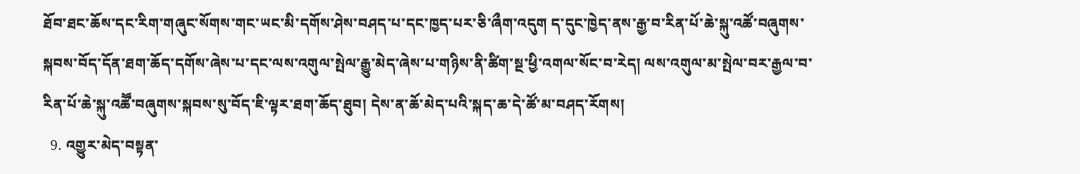ཐོབ་ཐང་ཆོས་དང་རིག་གཞུང་སོགས་གང་ཡང་མི་དགོས་ཤེས་བཤད་པ་དང་ཁྱད་པར་ཅི་ཞྀག་འདུག ད་དུང་ཁྱེད་ནས་རྒྱ་བ་རིན་པོ་ཆེ་སྐུ་འཚོ་བཞུགས་སྐབས་བོད་དོན་ཐག་ཆོད་དགོས་ཞེས་པ་དང་ལས་འགུལ་སྤེལ་རྒྱུ་མེད་ཞེས་པ་གཉིས་ནི་ཚིག་སྔ་ཕྱི་འགལ་སོང་བ་རེད། ལས་འགུལ་མ་སྤེལ་བར་རྒྱལ་བ་རིན་པོ་ཆེ་སྐུ་འཚཽ་བཞུགས་སྐབས་སུ་བོད་ཇི་ལྟར་ཐག་ཆོད་ཐུབ། དེས་ན་ཆོ་མེད་པའི་སྐད་ཆ་དེ་ཚོ་མ་བཤད་རོགས།
  9. འགྱུར་མེད་བསྟན་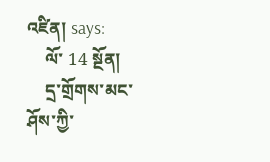འཛིན། says:
    ལོ་ 14 སྔོན།
    དྲ་གྲོགས་མང་ཤོས་ཀྱི་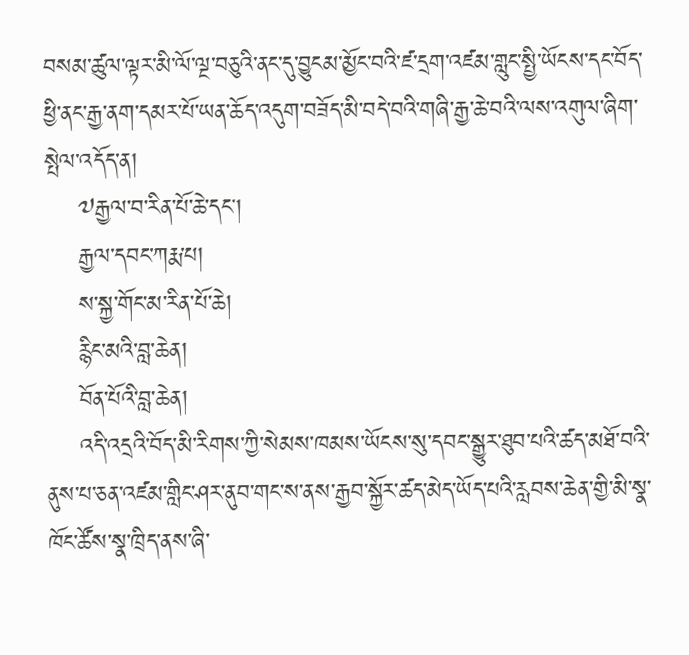བསམ་ཚུལ་ལྟར་མི་ལོ་ལྔ་བཅུའི་ནང་དུ་བྱུངམ་མྱོང་བའི་ཛ་དྲག་འཛམ་གླུང་སྤྱི་ཡོངས་དང་བོད་ཕྱི་ནང་རྒྱ་ནག་དམར་པོ་ཡན་ཆོད་འདུག་བཟོད་མི་བདེ་བའི་གཞི་རྒྱ་ཆེ་བའི་ལས་འགུལ་ཞིག་སྤེལ་འདོད་ན།
    ༧རྒྱལ་བ་རིན་པོ་ཆེ་དང།
    རྒྱལ་དབང་ཀརྨ་པ།
    ས་སྐྱ་གོང་མ་རིན་པོ་ཆེ།
    རྙིང་མའི་བླ་ཆེན།
    བོན་པོའི་བླ་ཆེན།
    འདི་འདྲའི་བོད་མི་རིགས་ཀྱི་སེམས་ཁམས་ཡོངས་སུ་དབང་སྒྱུར་ཐུབ་པའི་ཚད་མཐོ་བའི་ནུས་པ་ཅན་འཛམ་གླིང་ཤར་ནུབ་གང་ས་ནས་རྒྱབ་སྐྱོར་ཚད་མེད་ཡོད་པའི་རླབས་ཆེན་གྱི་མི་སྣ་ཁོང་ཚོས་སྣ་ཁྲིད་ནས་ཞི་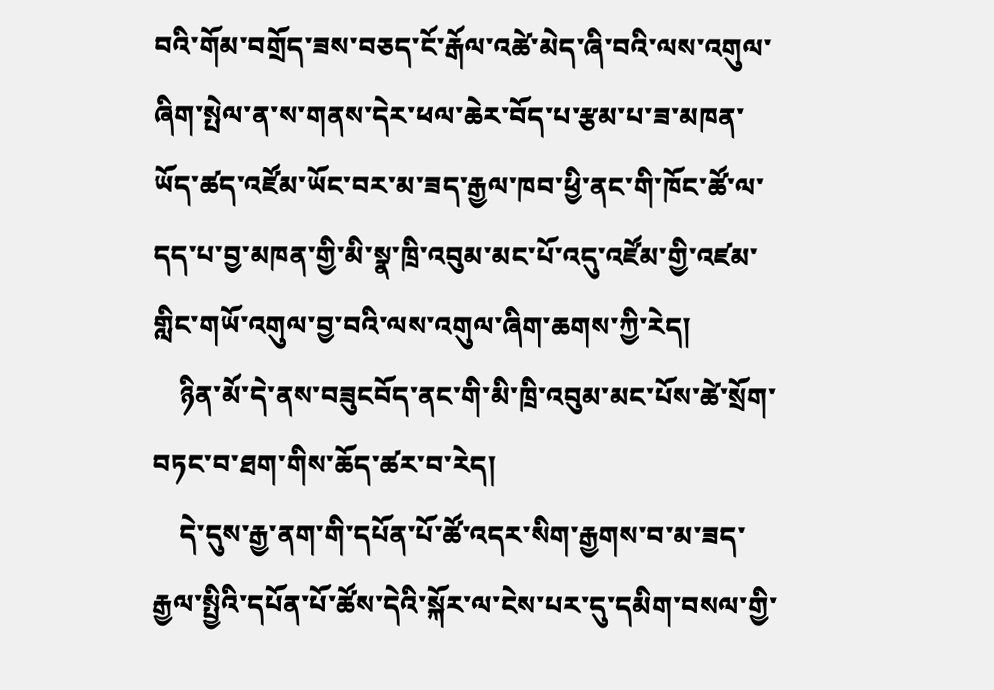བའི་གོམ་བགྲོད་ཟས་བཅད་ངོ་རྒོལ་འཚེ་མེད་ཞི་བའི་ལས་འགུལ་ཞིག་སྤེལ་ན་ས་གནས་དེར་ཕལ་ཆེར་བོད་པ་རྩམ་པ་ཟ་མཁན་ཡོད་ཚད་འཛོམ་ཡོང་བར་མ་ཟད་རྒྱལ་ཁབ་ཕྱི་ནང་གི་ཁོང་ཚོ་ལ་དད་པ་བྱ་མཁན་གྱི་མི་སྣ་ཁྲི་འབུམ་མང་པོ་འདུ་འཛོམ་གྱི་འཛམ་གླིང་གཡོ་འགུལ་བྱ་བའི་ལས་འགུལ་ཞིག་ཆགས་ཀྱི་རེད།
    ཉིན་མོ་དེ་ནས་བཟུངབོད་ནང་གི་མི་ཁྲི་འབུམ་མང་པོས་ཚེ་སྲོག་བཏང་བ་ཐག་གིས་ཆོད་ཚར་བ་རེད།
    དེ་དུས་རྒྱ་ནག་གི་དཔོན་པོ་ཚོ་འདར་སིག་རྒྱགས་བ་མ་ཟད་རྒྱལ་སྤྱིའི་དཔོན་པོ་ཚོས་དེའི་སྐོར་ལ་ངེས་པར་དུ་དམིག་བསལ་གྱི་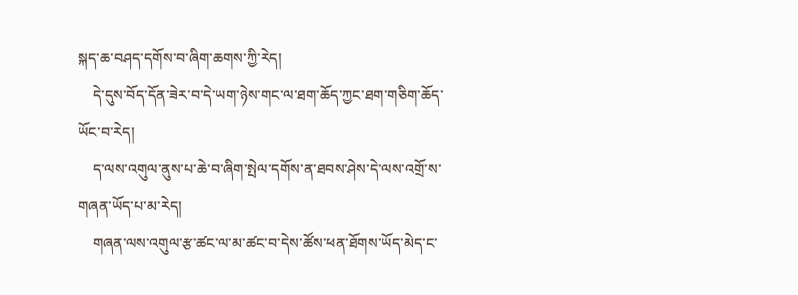སྐད་ཆ་བཤད་དགོས་བ་ཞིག་ཆགས་ཀྱི་རེད།
    དེ་དུས་བོད་དོན་ཟེར་བ་དེ་ཡག་ཉེས་གང་ལ་ཐག་ཆོད་ཀྱང་ཐག་གཅིག་ཆོད་ཡོང་བ་རེད།
    ད་ལས་འགུལ་ནུས་པ་ཆེ་བ་ཞིག་སྤེལ་དགོས་ན་ཐབས་ཤེས་དེ་ལས་འགྲོ་ས་གཞན་ཡོད་པ་མ་རེད།
    གཞན་ལས་འགུལ་རྩ་ཚང་ལ་མ་ཚང་བ་དེས་ཚོས་ཕན་ཐོགས་ཡོད་མེད་ང་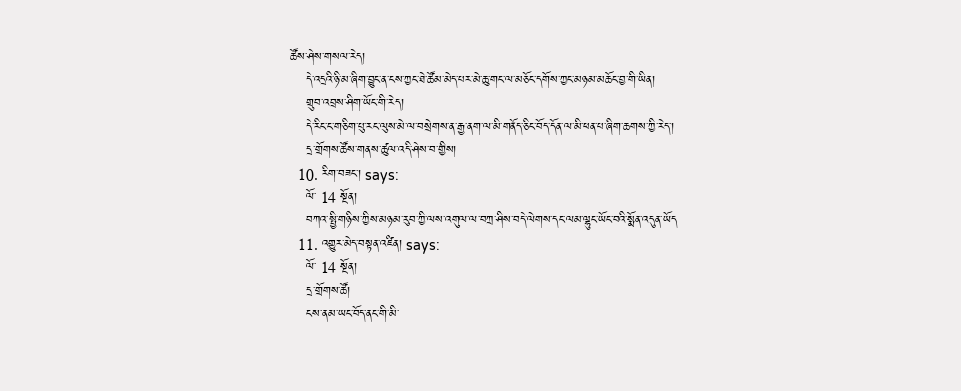ཚོས་ཤེས་གསལ་རེད།
    དེ་འདྲའི་ཉི་མ་ཞིག་བྱུང་ན་ངས་ཀྱང་ཐེ་ཚོམ་མེད་པར་མེ་ཆུ་གང་ལ་མཅོང་དགོས་ཀྱང་མཉམ་མཆོང་བྱ་གི་ཡིན།
    གྲུབ་འབྲས་ཤིག་ཡོང་གི་རེད།
    དེ་རིང་ང་གཅིག་པུ་རང་ལུས་མེ་ལ་བསྲེགས་ན་རྒྱ་ནག་ལ་མི་གནོད་ཅིང་བོད་དོན་ལ་མི་ཕན་པ་ཞིག་ཆགས་ཀྱི་རེད་།
    དྲ་གྲོགས་ཚོས་གནས་ཚུལ་འདི་ཤེས་བ་གྱིས།
  10. རིག་བཟང་། says:
    ལོ་ 14 སྔོན།
    བཀའ་སྤྱི་གཉིས་ཀྱིས་མཉམ་རུབ་ཀྱི་ལས་འགུལ་ལ་བཀྲ་ཤིས་བདེ་ལེགས་དང་ལམ་ལྷུང་ཡོང་བའི་སྨོན་འདུན་ཡོད
  11. འགྱུར་མེད་བསྟན་འཛིན། says:
    ལོ་ 14 སྔོན།
    དྲ་གྲོགས་ཚོ།
    ངས་ནམ་ཡང་བོད་ནང་གི་མི་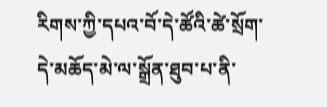རིགས་ཀྱི་དཔའ་བོ་དེ་ཚོའི་ཚེ་སྲོག་དེ་མཆོད་མེ་ལ་སྒྲོན་ཐུབ་པ་ནི་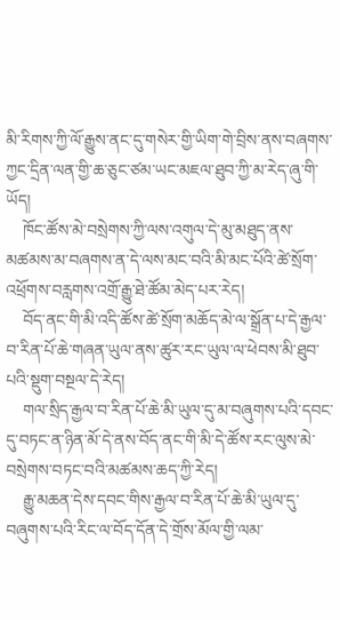མི་རིགས་ཀྱི་ལོ་རྒྱུས་ནང་དུ་གསེར་གྱི་ཡིག་གེ་བྲིས་ནས་བཞགས་ཀྱང་དྲིན་ལན་གྱི་ཆ་ཅུང་ཙམ་ཡང་མཇལ་ཐུབ་ཀྱི་མ་རེད་ཞུ་གི་ཡོད།
    ཁོང་ཚོས་མེ་བསྲེགས་ཀྱི་ལས་འགུལ་དེ་མུ་མཐུད་ནས་མཚམས་མ་བཞགས་ན་དེ་ལས་མང་བའི་མི་མང་པོའི་ཚེ་སྲོག་འཕྲོགས་བརླགས་འགྲོ་རྒྱུ་ཐེ་ཚོམ་མེད་པར་རེད།
    བོད་ནང་གི་མི་འདི་ཚོས་ཚེ་སྲོག་མཆོད་མེ་ལ་སྒྲོན་པ་དེ་རྒྱལ་བ་རིན་པོ་ཆེ་གཞན་ཡུལ་ནས་ཚུར་རང་ཡུལ་ལ་ཕེབས་མི་ཐུབ་པའི་སྡུག་བསྔལ་དེ་རེད།
    གལ་སྲིད་རྒྱལ་བ་རིན་པོ་ཆེ་མི་ཡུལ་དུ་མ་བཞུགས་པའི་དབང་དུ་བཏང་ན་ཉིན་མོ་དེ་ནས་བོད་ནང་གི་མི་དེ་ཚོས་རང་ལུས་མེ་བསྲེགས་བཏང་བའི་མཚམས་ཆད་ཀྱི་རེད།
    རྒྱུ་མཆན་དེས་དབང་གིས་རྒྱལ་བ་རིན་པོ་ཆེ་མི་ཡུལ་དུ་བཞུགས་པའི་རིང་ལ་བོད་དོན་དེ་གྲོས་མོལ་གྱི་ལམ་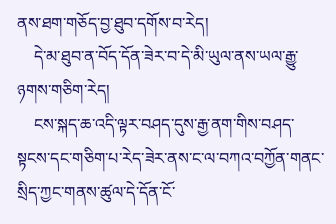ནས་ཐག་གཅོད་བྱ་ཐུབ་དགོས་བ་རེད།
    དེ་མ་ཐུབ་ན་བོད་དོན་ཟེར་བ་དེ་མི་ཡུལ་ནས་ཡལ་རྒྱུ་ཉགས་གཅིག་རེད།
    ངས་སྐད་ཆ་འདི་ལྟར་བཤད་དུས་རྒྱ་ནག་གིས་བཤད་སྟངས་དང་གཅིག་པ་རེད་ཟེར་ནས་ང་ལ་བཀའ་བཀྱོན་གནང་སྲིད་ཀྱང་གནས་ཚུལ་དེ་དོན་ངོ་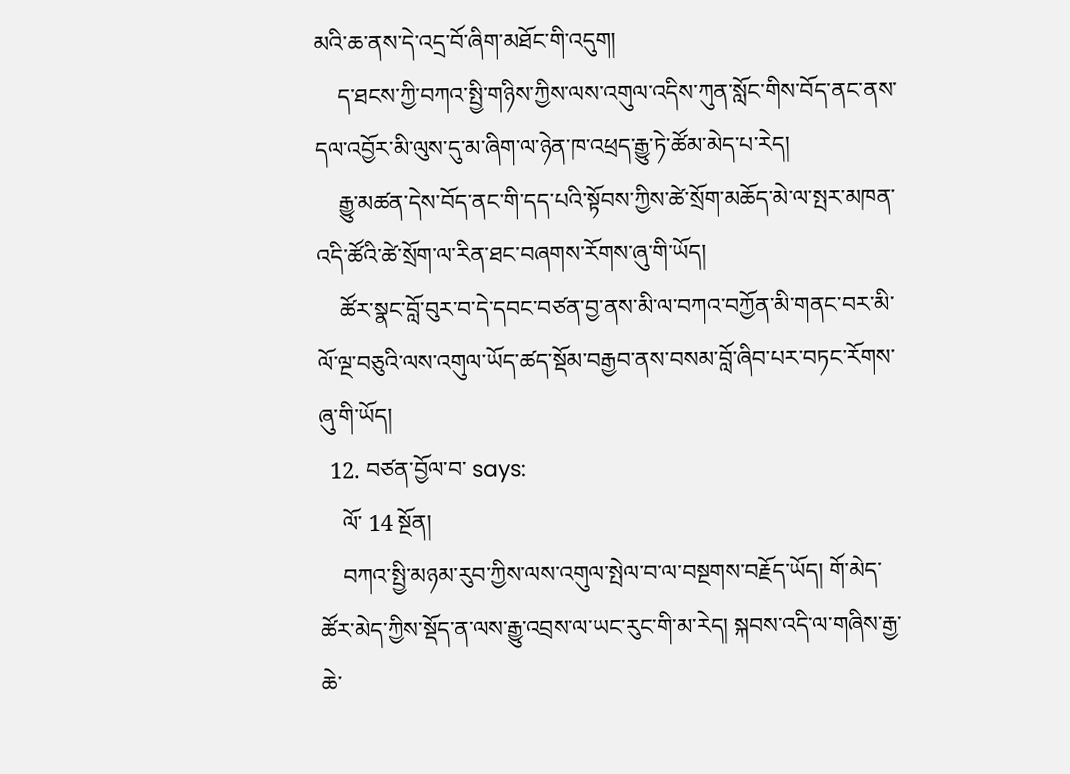མའི་ཆ་ནས་དེ་འདྲ་བོ་ཞིག་མཐོང་གི་འདུག།
    ད་ཐངས་ཀྱི་བཀའ་སྤྱི་གཉིས་ཀྱིས་ལས་འགུལ་འདིས་ཀུན་སློང་གིས་བོད་ནང་ནས་དལ་འབྱོར་མི་ལུས་དུ་མ་ཞིག་ལ་ཉེན་ཁ་འཕྲད་རྒྱུ་ཏེ་ཚོམ་མེད་པ་རེད།
    རྒྱུ་མཚན་དེས་བོད་ནང་གི་དད་པའི་སྟོབས་ཀྱིས་ཚེ་སྲོག་མཆོད་མེ་ལ་སྤར་མཁན་འདི་ཚོའི་ཚེ་སྲོག་ལ་རིན་ཐང་བཞགས་རོགས་ཞུ་གི་ཡོད།
    ཚོར་སྣང་བློ་བུར་བ་དེ་དབང་བཙན་བྱ་ནས་མི་ལ་བཀའ་བཀྱོན་མི་གནང་བར་མི་ལོ་ལྔ་བཅུའི་ལས་འགུལ་ཡོད་ཚད་སྡོམ་བརྒྱབ་ནས་བསམ་བློ་ཞིབ་པར་བཏང་རོགས་ཞུ་གི་ཡོད།
  12. བཙན་བྱོལ་བ་ says:
    ལོ་ 14 སྔོན།
    བཀའ་སྤྱི་མཉམ་རུབ་ཀྱིས་ལས་འགུལ་སྤེལ་བ་ལ་བསྔགས་བརྗོད་ཡོད། གོ་མེད་ཚོར་མེད་ཀྱིས་སྡོད་ན་ལས་རྒྱུ་འབྲས་ལ་ཡང་རུང་གི་མ་རེད། སྐབས་འདི་ལ་གཞིས་རྒྱ་ཆེ་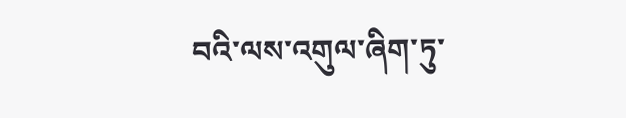བའི་ལས་འགུལ་ཞིག་ཏུ་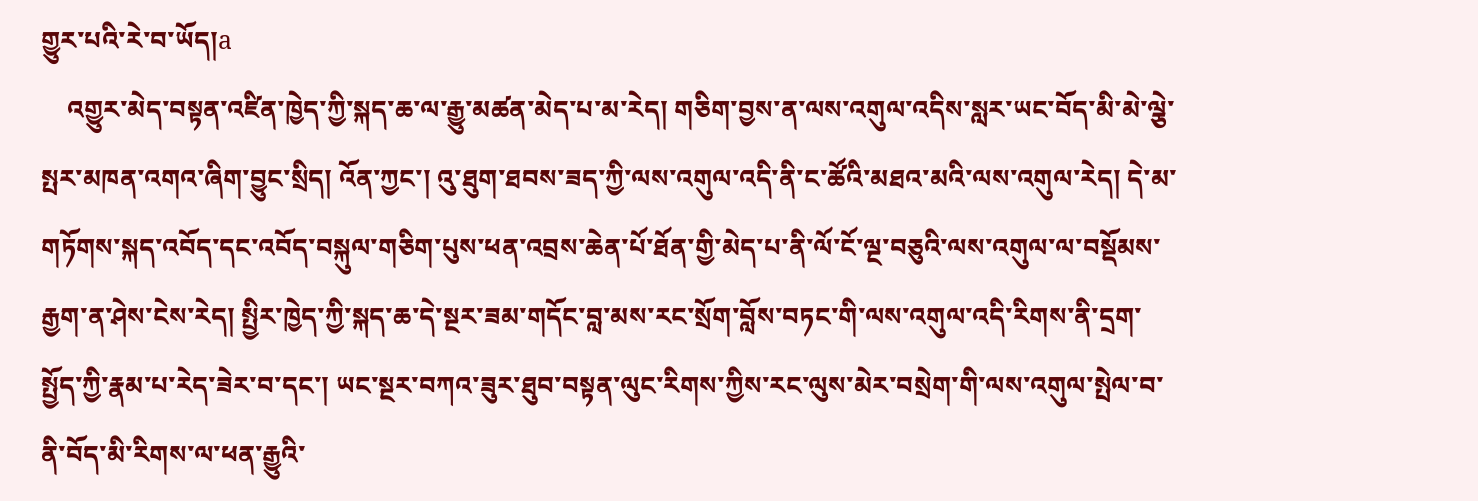གྱུར་པའི་རེ་བ་ཡོད།a
    འགྱུར་མེད་བསྟན་འཛིན་ཁྱེད་ཀྱི་སྐད་ཆ་ལ་རྒྱུ་མཚན་མེད་པ་མ་རེད། གཅིག་བྱས་ན་ལས་འགུལ་འདིས་སླར་ཡང་བོད་མི་མེ་ལྕེ་སྤར་མཁན་འགའ་ཞིག་བྱུང་སྲིད། འོན་ཀྱང་། འུ་ཐུག་ཐབས་ཟད་ཀྱི་ལས་འགུལ་འདི་ནི་ང་ཚོའི་མཐའ་མའི་ལས་འགུལ་རེད། དེ་མ་གཏོགས་སྐད་འབོད་དང་འབོད་བསྐུལ་གཅིག་པུས་ཕན་འབྲས་ཆེན་པོ་ཐོན་གྱི་མེད་པ་ནི་ལོ་ངོ་ལྔ་བཅུའི་ལས་འགུལ་ལ་བསྡོམས་རྒྱག་ན་ཤེས་ངེས་རེད། སྤྱིར་ཁྱེད་ཀྱི་སྐད་ཆ་དེ་སྔར་ཟམ་གདོང་བླ་མས་རང་སྲོག་བློས་བཏང་གི་ལས་འགུལ་འདི་རིགས་ནི་དྲག་སྤྱོད་ཀྱི་རྣམ་པ་རེད་ཟེར་བ་དང་། ཡང་སྔར་བཀའ་ཟུར་ཐུབ་བསྟན་ལུང་རིགས་ཀྱིས་རང་ལུས་མེར་བསྲེག་གི་ལས་འགུལ་སྤེལ་བ་ནི་བོད་མི་རིགས་ལ་ཕན་རྒྱུའི་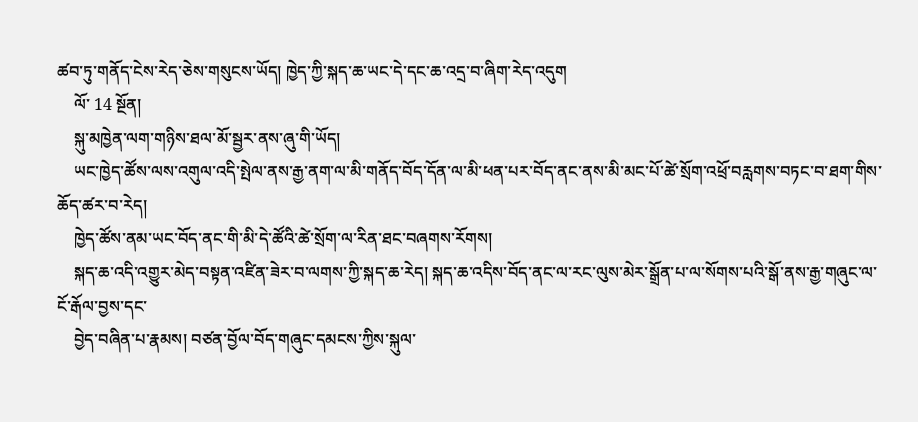ཚབ་ཏུ་གནོད་ངེས་རེད་ཅེས་གསུངས་ཡོད། ཁྱེད་ཀྱི་སྐད་ཆ་ཡང་དེ་དང་ཆ་འདྲ་བ་ཞིག་རེད་འདུག
    ལོ་ 14 སྔོན།
    སྐུ་མཁྱེན་ལག་གཉིས་ཐལ་མོ་སྦྱར་ནས་ཞུ་གི་ཡོད།
    ཡང་ཁྱེད་ཚོས་ལས་འགུལ་འདི་སྤེལ་ནས་རྒྱ་ནག་ལ་མི་གནོད་བོད་དོན་ལ་མི་ཕན་པར་བོད་ནང་ནས་མི་མང་པོ་ཚེ་སྲོག་འཕྲོ་བརླགས་བཏང་བ་ཐག་གིས་ཆོད་ཚར་བ་རེད།
    ཁྱེད་ཚོས་ནམ་ཡང་བོད་ནང་གི་མི་དེ་ཚོའི་ཚེ་སྲོག་ལ་རིན་ཐང་བཞགས་རོགས།
    སྐད་ཆ་འདི་འགྱུར་མེད་བསྟན་འཛིན་ཟེར་བ་ལགས་ཀྱི་སྐད་ཆ་རེད། སྐད་ཆ་འདིས་བོད་ནང་ལ་རང་ལུས་མེར་སྒྲོན་པ་ལ་སོགས་པའི་སྒོ་ནས་རྒྱ་གཞུང་ལ་ངོ་རྒོལ་བྱས་དང་
    བྱེད་བཞིན་པ་རྣམས། བཙན་བྱོལ་བོད་གཞུང་དམངས་ཀྱིས་སྐུལ་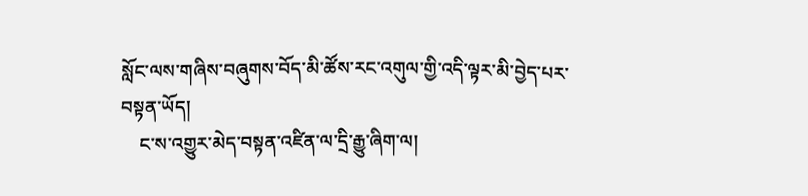སློང་ལས་གཞིས་བཞུགས་བོད་མི་ཚོས་རང་འགུལ་གྱི་འདི་ལྟར་མི་བྱེད་པར་བསྟན་ཡོད།
    ང་ས་འགྱུར་མེད་བསྟན་འཛིན་ལ་དྲི་རྒྱུ་ཞིག་ལ།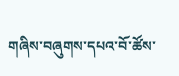གཞིས་བཞུགས་དཔའ་བོ་ཚོས་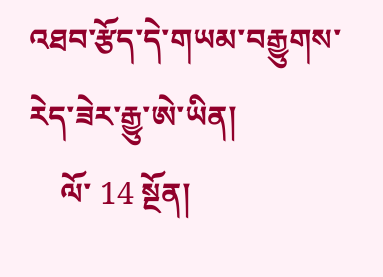འཐབ་རྩོད་དེ་གཡམ་བརྒྱུགས་རེད་ཟེར་རྒྱུ་ཨེ་ཡིན།
    ལོ་ 14 སྔོན།